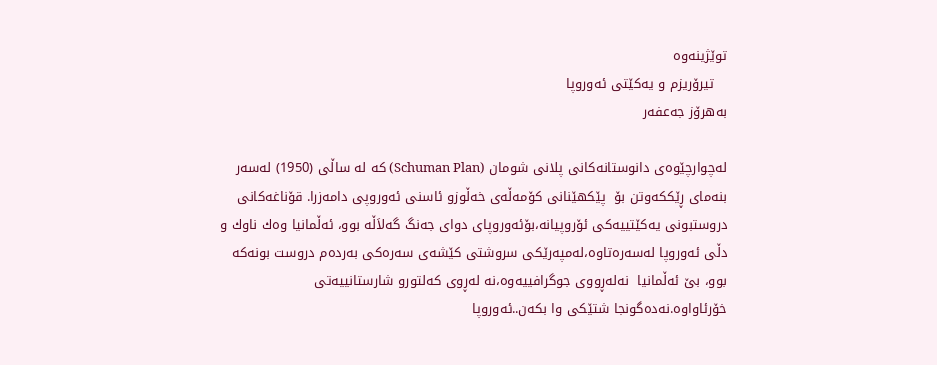توێژینه‌وه‌
   تیرۆریزم و یه‌كێتی‌ ئه‌وروپا
به‌هرۆز جه‌عفه‌ر

له‌چوارچێوه‌ی‌ دانوستانه‌كانی‌ پلانی‌ شومان (Schuman Plan) كه‌ له‌ ساڵی‌ (1950) له‌سه‌ر بنه‌مای‌ ڕێككه‌وتن بۆ  پێكهێنانی‌ كۆمه‌ڵه‌ی‌ خه‌ڵوزو ئاسنی‌ ئه‌وروپی‌ دامه‌زرا. قۆناغه‌كانی‌ دروستبونی‌ یه‌كێتییه‌كی‌ ئۆروپیانه‌،بۆئه‌وروپای‌ دوای‌ جه‌نگ گه‌لاَڵه‌ بوو، ئه‌ڵمانیا وه‌ك ناوك و دڵی‌ ئه‌وروپا له‌سه‌ره‌تاوه‌،له‌مپه‌رێكی‌ سروشتی‌ كێشه‌ی‌ سه‌ره‌كی‌ به‌رده‌م دروست بونه‌كه‌ بوو، بێ ئه‌ڵمانیا  نه‌له‌ڕووی‌ جوگرافییه‌وه‌،نه‌ له‌ڕوی‌ كه‌لتورو شارستانییه‌تی‌ خۆرئاواوه‌.نه‌ده‌گونجا شتێكی‌ وا بكه‌ن..ئه‌وروپا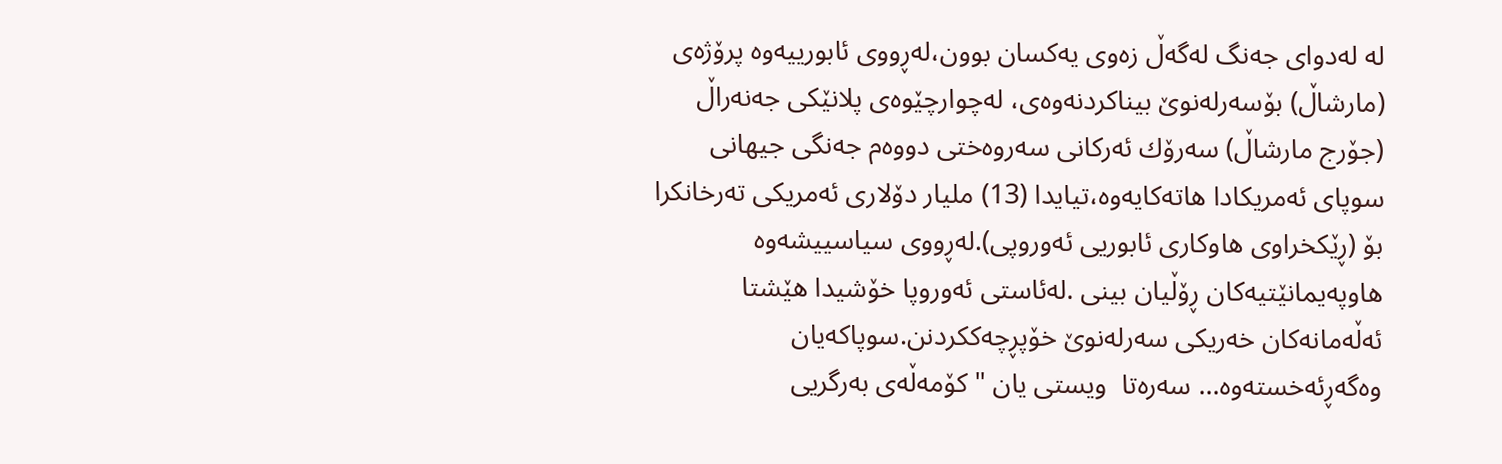له‌ له‌دوای‌ جه‌نگ له‌گه‌ڵ زه‌وی‌ یه‌كسان بوون،له‌ڕووی‌ ئابورییه‌وه‌ پرۆژه‌ی‌ (مارشاڵ) بۆسه‌رله‌نوێ بیناكردنه‌وه‌ی‌، له‌چوارچێوه‌ی‌ پلانێكی‌ جه‌نه‌راڵ (جۆرج مارشاڵ) سه‌رۆك ئه‌ركانی‌ سه‌روه‌ختی‌ دووه‌م جه‌نگی‌ جیهانی‌ سوپای‌ ئه‌مریكادا هاته‌كایه‌وه‌،تیایدا (13) ملیار دۆلاری‌ ئه‌مریكی‌ ته‌رخانكرا بۆ (ڕێكخراوی‌ هاوكاری‌ ئابوریی ئه‌وروپی‌).له‌ڕووی‌ سیاسییشه‌وه‌ هاوپه‌یمانێتیه‌كان ڕۆڵیان بینی‌ .له‌ئاستی‌ ئه‌وروپا خۆشیدا هێشتا ئه‌ڵه‌مانه‌كان خه‌ریكی‌ سه‌رله‌نوێ‌ خۆپڕچه‌ككردنن.سوپاكه‌یان وه‌گه‌ڕئه‌خسته‌وه‌... سه‌ره‌تا  ویستی یان "كۆمه‌ڵه‌ی‌ به‌رگریی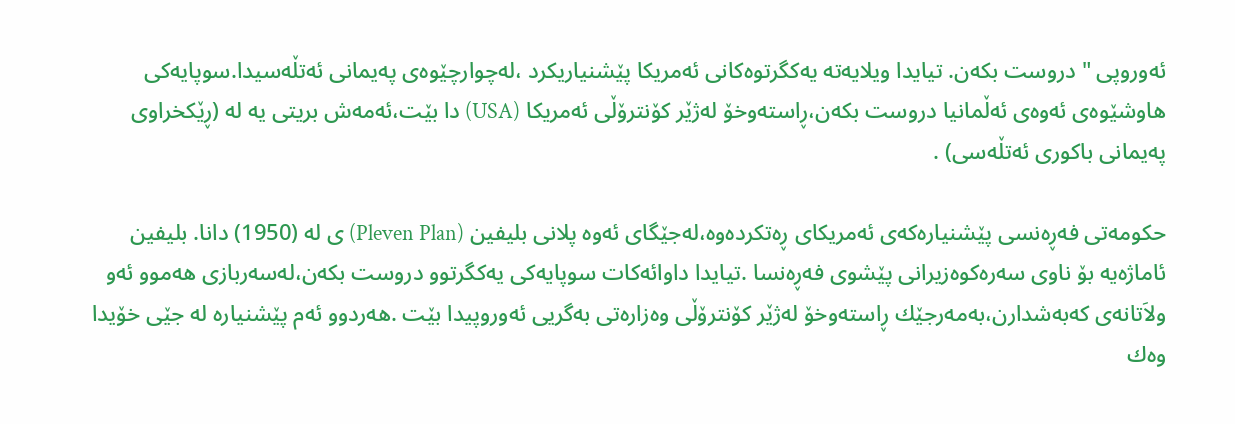ئه‌وروپی‌ " دروست بكه‌ن. تیایدا ویلایه‌ته‌ یه‌كگرتوه‌كانی‌ ئه‌مریكا پێشنیاریكرد ،له‌چوارچێوه‌ی‌ په‌یمانی‌ ئه‌تڵه‌سیدا.سوپایه‌كی‌ هاوشێوه‌ی‌ ئه‌وه‌ی‌ ئه‌ڵمانیا دروست بكه‌ن،ڕاسته‌وخۆ له‌ژێر كۆنترۆڵی‌ ئه‌مریكا (USA) دا بێت،ئه‌مه‌ش بریتی‌ یه‌ له‌ (ڕێكخراوی‌ په‌یمانی‌ باكوری‌ ئه‌تڵه‌سی‌) .

حكومه‌تی‌ فه‌ڕه‌نسی‌ پێشنیاره‌كه‌ی‌ ئه‌مریكای‌ ڕه‌تكرده‌وه‌،له‌جێگای‌ ئه‌وه‌ پلانی‌ بلیفین (Pleven Plan) ی‌ له‌ (1950) دانا. بلیفین ئاماژه‌یه‌ بۆ ناوی‌ سه‌ره‌كوه‌زیرانی‌ پێشوی‌ فه‌ڕه‌نسا .تیایدا داوائه‌كات سوپایه‌كی‌ یه‌كگرتوو دروست بكه‌ن،له‌سه‌ربازی‌ هه‌موو ئه‌و ولاَتانه‌ی‌ كه‌به‌شدارن،به‌مه‌رجێك ڕاسته‌وخۆ له‌ژێر كۆنترۆڵی‌ وه‌زاره‌تی‌ به‌گریی ئه‌وروپیدا بێت .هه‌ردوو ئه‌م پێشنیاره‌ له‌ جێی خۆیدا وه‌ك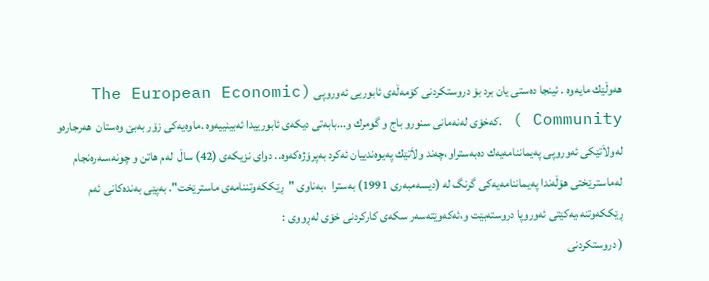هه‌وڵێك مایه‌وه‌ . ئینجا ده‌ستی‌ یان برد بۆ دروستكردنی‌ كۆمه‌ڵه‌ی‌ ئابوریی ئه‌وروپی‌ (The European Economic Community ) .كه‌خۆی‌ له‌نه‌مانی‌ سنورو باج و گومرك و...بابه‌تی‌ دیكه‌ی‌ ئابورییدا ئه‌بینییه‌وه‌ .ماوه‌یه‌كی‌ زۆر به‌بێ وه‌ستان  هه‌رجاره‌و له‌ولاَتێكی‌ ئه‌وروپی‌ په‌یماننامه‌یه‌ك ده‌به‌ستراو،چه‌ند ولاَتێك په‌یوه‌ندییان ئه‌كرد به‌پرۆژه‌كه‌وه‌.. دوای‌ نزیكه‌ی‌ (42) ساڵ  له‌م هاتن و چونه‌،سه‌ره‌نجام  له‌ماسترێختی‌ هۆڵه‌ندا په‌یماننامه‌یه‌كی‌ گرنگ له‌ (دیسه‌مبه‌ری‌ 1991) به‌سترا  ،به‌ناوی‌ "ڕێككه‌وتننامه‌ی‌ ماسترێخت". به‌پێی به‌نده‌كانی‌ ئه‌م ڕێككه‌وتنه‌،یه‌كێتی‌ ئه‌وروپا دروسته‌بێت و،ئه‌كه‌وێته‌سه‌ر سكه‌ی‌ كاركردنی‌ خۆی‌ له‌ڕووی‌ :
( دروستكردنی‌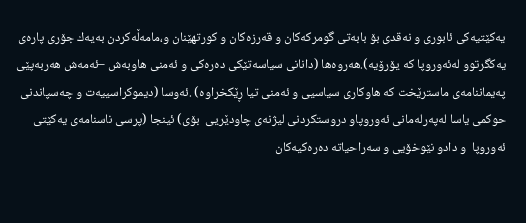یه‌كێتیه‌كی‌ ئابوری‌ و نه‌قدی‌ بۆ بابه‌تی‌ گومركه‌كان و قه‌رزه‌كان و كورتهێنان و،مامه‌ڵه‌كردن به‌یه‌ك جۆری‌ پاره‌ی‌ یه‌كگرتوو له‌ئه‌وروپا كه‌ یۆرۆیه‌).هه‌روه‌ها (دانانی‌ سیاسه‌تێكی‌ ده‌ره‌كی‌ و ئه‌منی‌ هاوبه‌ش –ئه‌مه‌ش هه‌ربه‌پێی په‌یماننامه‌ی‌ ماسترێخت كه‌ هاوكاری‌ سیاسیی و ئه‌منی‌ تیا ڕێكخراوه‌) .ئه‌وسا (دیموكراسییه‌ت و چه‌سپاندنی‌ حوكمی‌ یاسا له‌په‌رله‌مانی‌ ئه‌وروپاو دروستكردنی‌ لیژنه‌ی‌ چاودێریی  بۆی‌) ئینجا (پرسی‌ ناسنامه‌ی‌ یه‌كێتی‌ ئه‌وروپا  و دادو نێوخۆیی و سه‌راحیاته‌ ده‌ره‌كیه‌كان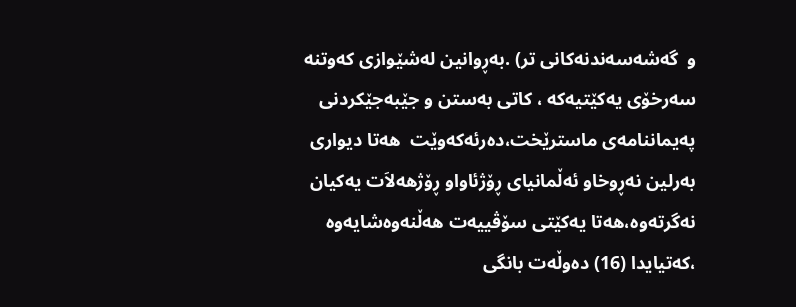و  گه‌شه‌سه‌ندنه‌كانی‌ تر) .به‌ڕوانین له‌شێوازی‌ كه‌وتنه‌ سه‌رخۆی‌ یه‌كێتیه‌كه‌ ، كاتی‌ به‌ستن و جێبه‌جێكردنی‌ په‌یماننامه‌ی‌ ماسترێخت،ده‌رئه‌كه‌وێت  هه‌تا دیواری‌ به‌رلین نه‌ڕوخاو ئه‌ڵمانیای‌ ڕۆژئاواو ڕۆژهه‌لاَت یه‌كیان نه‌گرته‌وه‌،هه‌تا یه‌كێتی‌ سۆڤییه‌ت هه‌ڵنه‌وه‌شایه‌وه‌ ،كه‌تیایدا (16) ده‌وڵه‌ت بانگی‌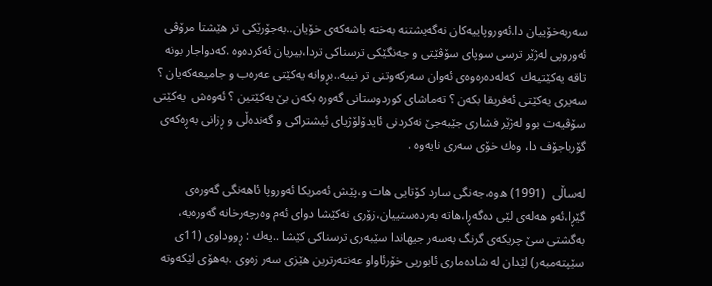سه‌ربه‌خۆییان دا.ئه‌وروپاییه‌كان نه‌گه‌یشتنه‌ به‌خته‌ باشه‌كه‌ی‌ خۆیان..به‌جۆرێكی‌ تر هێشتا مرۆڤی‌ ئه‌وروپی‌ له‌ژێر ترسی‌ سوپای‌ سۆڤێتی‌ و جه‌نگێكی‌ ترسناكی‌ تردا،بیریان ئه‌كرده‌وه‌ .كه‌دواجار بونه‌ تاقه‌ یه‌كێتیه‌ك  كه‌له‌ده‌ره‌وه‌ی‌ ئه‌وان سه‌ركه‌وتنی‌ تر نییه‌..بڕوانه‌ یه‌كێتی‌ عه‌ره‌ب و جامیعه‌كه‌یان ؟ سه‌یری‌ یه‌كێتی‌ ئه‌فریقا بكه‌ن ؟ ته‌ماشای‌ كوردوستانی‌ گه‌وره‌ بكه‌ن بێ یه‌كێتین ؟ ئه‌وه‌ش  یه‌كێتی‌ سۆڤیه‌ت بوو له‌ژێر فشاری‌ جێبه‌جێ نه‌كردنی‌ ئایدۆلۆژیای‌ ئیشتراكی و گه‌نده‌ڵی‌ و ڕزانی‌ به‌ڕه‌كه‌ی‌ گۆرباجۆف دا، وه‌ك خۆی‌ سه‌ری‌ نایه‌وه‌ .

له‌ساڵی‌  (1991) ه‌وه‌،جه‌نگی‌ سارد كۆتایی هات و،پێش ئه‌مریكا ئه‌وروپا ئاهه‌نگی‌ گه‌وره‌ی‌ گێڕا،ئه‌و هه‌له‌ی‌ لێی ده‌گه‌ڕا،هاته‌ به‌رده‌ستییان،زۆری‌ نه‌كێشا دوای‌ ئه‌م وه‌رچه‌رخانه‌ گه‌وره‌یه‌، به‌گشتی‌ سێ چریكه‌ی‌ گرنگ به‌سه‌ر جیهاندا سێبه‌ری‌ ترسناكی‌ كێشا ..یه‌ك : ڕووداوی‌ (11ی‌ سێپته‌مبه‌ر) لێدان له‌ شاده‌ماری‌ ئابوریی خۆرئاواو عه‌نته‌رترین هێزی‌ سه‌ر زه‌وی‌ .به‌هۆی‌ لێكه‌وته‌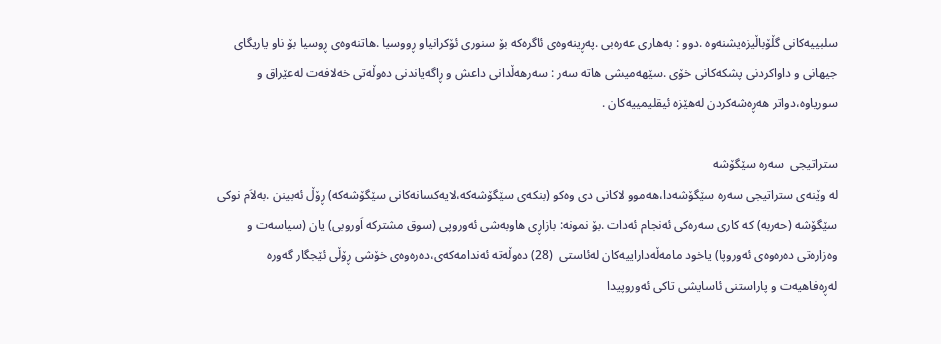سلبییه‌كانی‌ گڵۆباڵیزه‌یشنه‌وه‌ .دوو : به‌هاری‌ عه‌ره‌بی‌ .په‌ڕینه‌وه‌ی‌ ئاگره‌كه‌ بۆ سنوری‌ ئۆكرانیاو ڕووسیا .هاتنه‌وه‌ی‌ ڕوسیا بۆ ناو یاریگای‌ جیهانی‌ و داواكردنی‌ پشكه‌كانی‌ خۆی‌ .سێهه‌میشی‌ هاته‌ سه‌ر : سه‌رهه‌ڵدانی‌ داعش و ڕاگه‌یاندنی‌ ده‌وڵه‌تی‌ خه‌لافه‌ت له‌عێراق و سوریاوه‌،دواتر هه‌ڕه‌شه‌كردن له‌هێزه‌ ئیقلیمییه‌كان .

ستراتیجی‌  سه‌ره‌ سێگۆشه‌
له‌ وێنه‌ی‌ ستراتیجی‌ سه‌ره‌ سێگۆشه‌دا،هه‌موو لاكانی‌ دی‌ وه‌كو (بنكه‌ی‌ سێگۆشه‌كه‌،لایه‌كسانه‌كانی‌ سێگۆشه‌كه‌) ڕۆڵ ئه‌بینن .به‌لاَم نوكی‌ سێگۆشه‌ (حه‌ربه‌) كه‌ كاری‌ سه‌ره‌كی‌ ئه‌نجام ئه‌دات .بۆ نمونه‌: بازاڕی‌ هاوبه‌شی‌ ئه‌وروپی‌ (سوق مشتركه‌ اَوروبی‌) یان (سیاسه‌ت و وه‌زاره‌تی‌ ده‌ره‌وه‌ی‌ ئه‌وروپا) یاخود مامه‌ڵه‌داراییه‌كان له‌ئاستی‌  (28) ده‌وڵه‌ته‌ ئه‌ندامه‌كه‌ی‌،ده‌ره‌وه‌ی‌ خۆشی‌ ڕۆڵی‌ ئێجگار گه‌وره‌ له‌ڕه‌فاهیه‌ت و پاراستنی‌ ئاسایشی‌ تاكی‌ ئه‌وروپیدا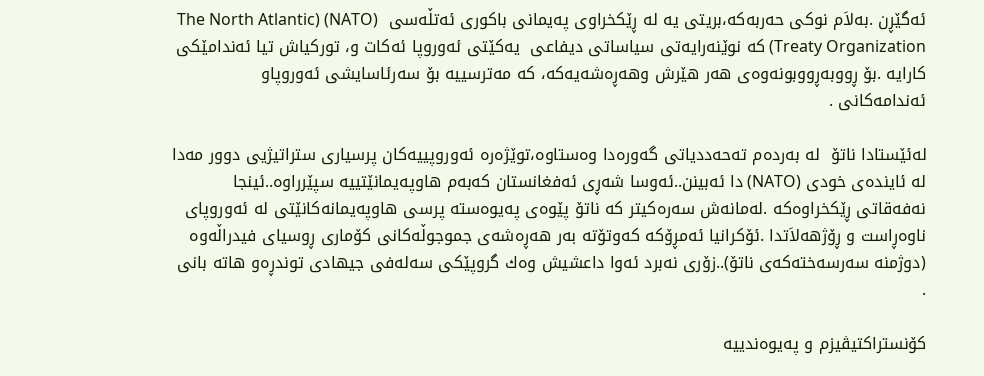ئه‌گێڕن .به‌لاَم نوكی‌ حه‌ربه‌كه‌،بریتی‌ یه‌ له‌ ڕێكخراوی‌ په‌یمانی‌ باكوری‌ ئه‌تڵه‌سی‌  (NATO) (The North Atlantic Treaty Organization) كه‌ نوێنه‌رایه‌تی‌ سیاساتی‌ دیفاعی‌  یه‌كێتی‌ ئه‌وروپا ئه‌كات و، توركیاش تیا ئه‌ندامێكی‌ كارایه‌ .بۆ ڕووبه‌ڕووبونه‌وه‌ی‌ هه‌ر هێرش وهه‌ڕه‌شه‌یه‌كه‌، كه‌ مه‌ترسییه‌ بۆ سه‌رئاسایشی‌ ئه‌وروپاو ئه‌ندامه‌كانی‌ .

له‌ئێستادا ناتۆ  له‌ به‌رده‌م ته‌حه‌ددیاتی‌ گه‌وره‌دا وه‌ستاوه‌،توێژه‌ره‌ ئه‌وروپییه‌كان پرسیاری‌ ستراتیژیی دوور مه‌دا له‌ ئاینده‌ی‌ خودی‌ (NATO) دا ئه‌بینن..ئه‌وسا شه‌ڕی‌ ئه‌فغانستان كه‌به‌م هاوپه‌یمانێتییه‌ سپێرراوه‌..ئینجا نه‌فه‌قاتی‌ ڕێكخراوه‌كه‌ .له‌مانه‌ش سه‌ره‌كیتر كه‌ ناتۆ پێوه‌ی‌ په‌یوه‌سته‌ پرسی‌ هاوپه‌یمانه‌كانێتی‌ له‌ ئه‌وروپای‌ ناوه‌ڕاست و ڕۆژهه‌لاَتدا .ئۆكرانیا ئه‌مڕۆكه‌ كه‌وتۆته‌ به‌ر هه‌ڕه‌شه‌ی‌ جموجوڵه‌كانی‌ كۆماری‌ ڕوسیای‌ فیدراڵه‌وه‌ (دوژمنه‌ سه‌رسه‌خته‌كه‌ی‌ ناتۆ)..زۆری‌ نه‌برد ئه‌وا داعشیش وه‌ك گروپێكی‌ سه‌له‌فی‌ جیهادی‌ توندڕه‌و هاته‌ بانی‌ .

كۆنستراكتیڤیزم و په‌یوه‌ندییه‌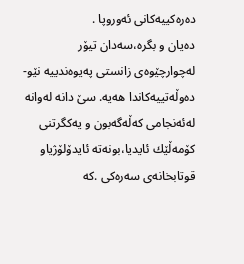ده‌ره‌كییه‌كانی‌ ئه‌وروپا .
ده‌یان و بگره‌،سه‌دان تیۆر له‌چوارچێوه‌ی‌ زانستی‌ په‌یوه‌ندییه‌ نێو-ده‌وڵه‌تییه‌كاندا هه‌یه‌. سێ دانه‌ له‌وانه‌ له‌ئه‌نجامی‌ كه‌ڵه‌گه‌بون و یه‌كگرتنی‌ كۆمه‌ڵێك ئایدیا،بونه‌ته‌ ئایدۆلۆژیاو قوتابخانه‌ی‌ سه‌ره‌كی‌ .كه‌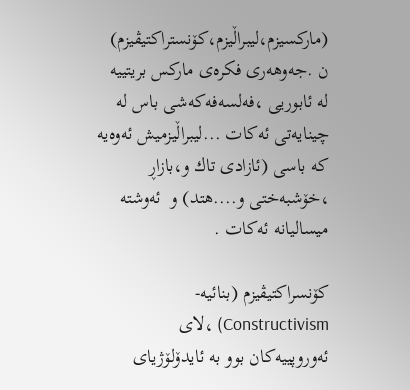(ماركسیزم،لیبراڵیزم،كۆنستراكتیڤیزم)  ن .جه‌وهه‌ری‌ فكره‌ی‌ ماركس بریتییه‌ له‌ ئابوریی ،فه‌لسه‌فه‌كه‌شی‌ باس له‌ چینایه‌تی‌ ئه‌كات ...لیبراڵیزمیش ئه‌وه‌یه‌ كه‌ باسی‌ (ئازادی‌ تاك و،بازاڕ ،خۆشبه‌ختی‌ و....هتد) و  ئه‌وشته‌ میسالیانه‌ ئه‌كات .

كۆنسراكتیڤیزم (بنائیه‌- Constructivism) ،لای‌ ئه‌وروپییه‌كان بوو به‌ ئایدۆلۆژیای‌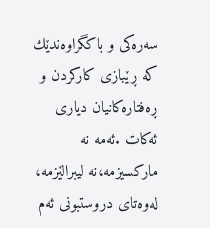سه‌ره‌كی‌ و باكگراوه‌ندێك كه‌ ڕێبازی‌ كاركردن و ڕه‌فتاره‌كانیان دیاری ئه‌كات .ئه‌مه‌ نه‌ ماركسیزمه‌،نه‌ لیبرالێزمه‌، له‌وه‌تای‌ دروستبونی‌ ئه‌م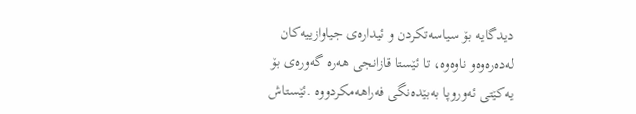دیدگایه‌ بۆ سیاسه‌تكردن و ئیداره‌ی‌ جیاوازییه‌كان له‌ده‌ره‌وه‌و ناوه‌وه‌، تا ئێستا قازانجی‌ هه‌ره‌ گه‌وره‌ی‌ بۆ یه‌كێتی‌ ئه‌وروپا به‌بێده‌نگی‌ فه‌راهه‌مكردووه‌ .ئێستاش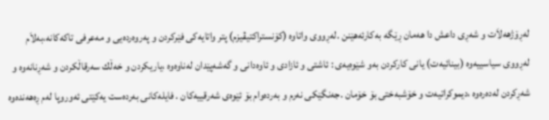له‌ڕۆژهه‌لاَت و شه‌ڕی‌ داعش دا هه‌مان ڕێگه‌ به‌كارئه‌هێنن .له‌ڕووی‌ واتاوه‌ (كۆنستراكتیڤیزم) پتر واتایه‌كی‌ فێركردن و په‌روه‌رده‌یی و مه‌عرفی‌ تاكه‌كانه‌،به‌لاَم له‌ڕووی‌ سیاسییه‌وه‌ (بینائیه‌ت) یانی‌ كاركردن به‌و شێوه‌یه‌ی‌ : ئاشتی‌ و ئازادی‌ و ئاوه‌دانی‌ و گه‌شه‌پێدان له‌ناوه‌وه‌ ،یاریكردن و خه‌ڵك سه‌رقاڵكردن و شه‌ڕنانه‌وه‌ و شه‌ڕكردن له‌ده‌ره‌وه‌ ،دیموكراتیه‌ت و خۆشبه‌ختی‌ بۆ خۆمان .جه‌نگێكی‌ نه‌رم و به‌رده‌وام بۆ ئێوه‌ی‌ شه‌رقییه‌كان . فایله‌كانی‌ به‌رده‌ست یه‌كێتی‌ ئه‌وروپا له‌م ڕه‌هه‌نده‌وه‌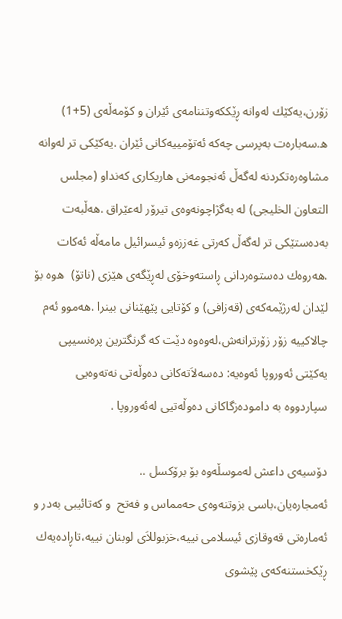زۆرن،یه‌كێك له‌وانه‌ ڕێككه‌وتننامه‌ی‌ ئێران و كۆمه‌ڵه‌ی‌ (5+1) ه‌.سه‌باره‌ت به‌پرسی‌ چه‌كه‌ ئه‌تۆمییه‌كانی‌ ئێران .یه‌كێكی‌ تر له‌وانه‌ مشاوه‌ره‌تكردنه‌ له‌گه‌ڵ ئه‌نجومه‌نی‌ هاریكاری‌ كه‌نداو (مجلس التعاون الخلیجی) له‌ به‌گژاچونه‌وه‌ی‌ تیرۆر له‌عێراق .هه‌ڵبه‌ت به‌ده‌ستێكی‌ تر له‌گه‌ڵ كه‌رتی‌ غه‌ززه‌و ئیسرائیل مامه‌ڵه‌ ئه‌كات .هه‌روه‌ك ده‌ستوه‌ردانی‌ ڕاسته‌وخۆی‌ له‌ڕێگه‌ی‌ هێزی‌ (ناتۆ)  ه‌وه‌ بۆ لێدان له‌رژێمه‌كه‌ی‌ (قه‌زافی‌) و كۆتایی پێهێنانی‌ بینرا .هه‌موو ئه‌م چالاكییه‌ زۆر زۆرترانه‌ش،له‌وه‌وه‌ دێت كه‌ گرنگترین پره‌نسیپی‌ یه‌كێتی‌ ئه‌وروپا ئه‌وه‌یه‌: ده‌سه‌لاَته‌كانی‌ ده‌وڵه‌تی‌ نه‌ته‌وه‌یی سپاردووه‌ به‌ داموده‌زگاكانی‌ ده‌وڵه‌تیی له‌ئه‌وروپا .

دۆسیه‌ی‌ داعش له‌موسڵه‌وه‌ بۆ برۆكسل ..
ئه‌مجاره‌یان،باسی‌ بزوتنه‌وه‌ی‌ حه‌مماس و فه‌تح  و كه‌تائیبی‌ به‌در و ئه‌ماره‌تی‌ قه‌وقازی‌ ئیسلامی‌ نییه‌،خزبوللاَی‌ لوبنان نییه‌،تاڕاده‌یه‌ك ڕێكخستنه‌كه‌ی‌ پێشوی‌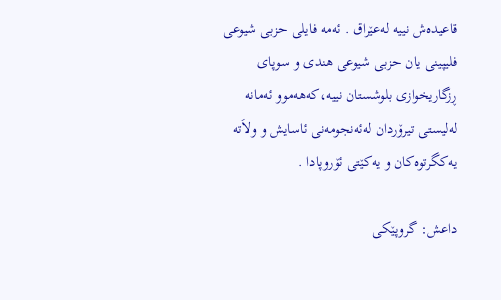قاعیده‌ش نییه‌ له‌عێراق . ئه‌مه‌ فایلی‌ حزبی‌ شیوعی‌ فلیپینی‌ یان حزبی‌ شیوعی‌ هندی‌ و سوپای‌ ڕزگاریخوازی‌ بلوشستان نییه‌،كه‌هه‌موو ئه‌مانه‌ له‌لیستی‌ تیرۆردان له‌ئه‌نجومه‌نی‌ ئاسایش و ولاَته‌ یه‌كگرتوه‌كان و یه‌كێتی‌ ئۆروپادا .

داعش: گروپێكی‌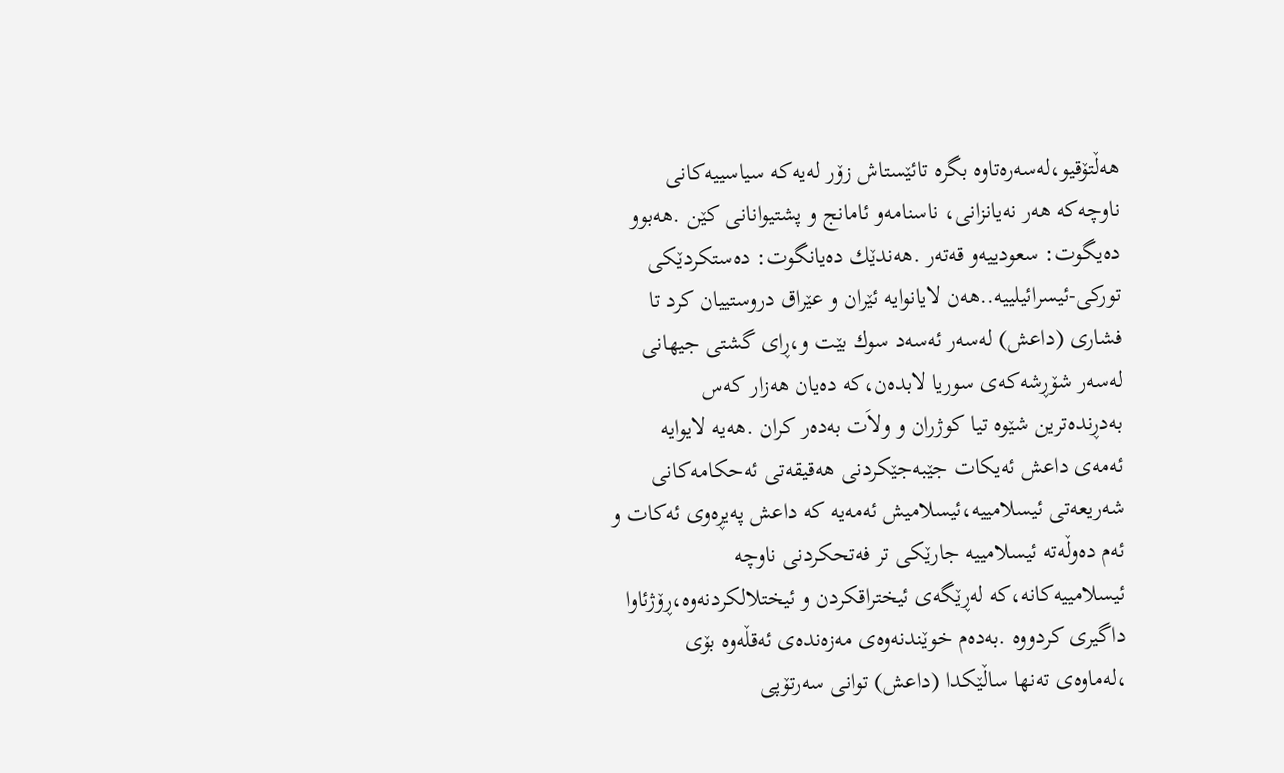هه‌ڵتۆقیو،له‌سه‌ره‌تاوه‌ بگره‌ تائێستاش زۆر له‌یه‌كه‌ سیاسییه‌كانی‌ ناوچه‌كه‌ هه‌ر نه‌یانزانی‌، ناسنامه‌و ئامانج و پشتیوانانی‌ كێن .هه‌بوو ده‌یگوت: سعودییه‌و قه‌ته‌ر .هه‌ندێك ده‌یانگوت: ده‌ستكردێكی‌ توركی‌-ئیسرائیلییه‌..هه‌ن لایانوایه‌ ئێران و عێراق دروستییان كرد تا فشاری‌ (داعش) له‌سه‌ر ئه‌سه‌د سوك بێت و،ڕای‌ گشتی‌ جیهانی‌ له‌سه‌ر شۆڕشه‌كه‌ی‌ سوریا لابده‌ن،كه‌ ده‌یان هه‌زار كه‌س به‌دڕنده‌ترین شێوه‌ تیا كوژران و ولاَت به‌ده‌ر كران .هه‌یه‌ لایوایه‌ ئه‌مه‌ی‌ داعش ئه‌یكات جێبه‌جێكردنی‌ هه‌قیقه‌تی‌ ئه‌حكامه‌كانی‌ شه‌ریعه‌تی‌ ئیسلامییه‌،ئیسلامیش ئه‌مه‌یه‌ كه‌ داعش په‌یڕه‌وی‌ ئه‌كات و ئه‌م ده‌وڵه‌ته‌ ئیسلامییه‌ جارێكی‌ تر فه‌تحكردنی‌ ناوچه‌ ئیسلامییه‌كانه‌،كه‌ له‌ڕێگه‌ی‌ ئیختراقكردن و ئیختلالكردنه‌وه‌،ڕۆژئاوا داگیری‌ كردووه‌ .به‌ده‌م خوێندنه‌وه‌ی‌ مه‌زه‌نده‌ی‌ ئه‌قڵه‌وه‌ بۆی‌ ،له‌ماوه‌ی‌ ته‌نها ساڵێكدا (داعش) توانی‌ سه‌رتۆپی‌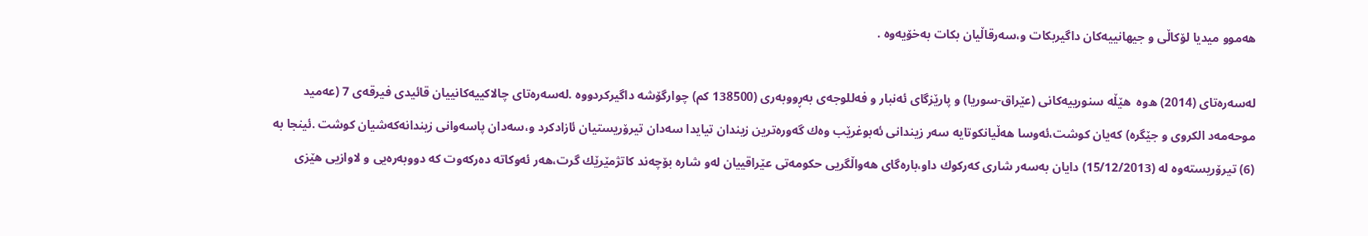هه‌موو میدیا لۆكاڵی‌ و جیهانییه‌كان داگیربكات و،سه‌رقاڵیان بكات به‌خۆیه‌وه‌ .

له‌سه‌ره‌تای‌ (2014) ه‌وه‌  هێڵه‌ سنورییه‌كانی‌ (عێراق-سوریا) و پارێزگای‌ ئه‌نبار و فه‌للوجه‌ی‌ به‌ڕووبه‌ری‌ (138500 كم) چوارگۆشه‌ داگیركردووه‌ .له‌سه‌ره‌تای‌ چالاكییه‌كانییان قائیدی‌ فیرقه‌ی‌ 7 (عه‌مید موحه‌مه‌د الكروی‌ و جێگره‌) كه‌یان كوشت،ئه‌وسا هه‌ڵیانكوتایه‌ سه‌ر زیندانی‌ ئه‌بوغرێب وه‌ك گه‌وره‌ترین زیندان تیایدا سه‌دان تیرۆریستیان ئازادكرد و،سه‌دان پاسه‌وانی‌ زیندانه‌كه‌شیان كوشت .ئینجا به‌ (6) تیرۆریسته‌وه‌ له‌ (15/12/2013) دایان به‌سه‌ر شاری‌ كه‌ركوك داو،باره‌گای‌ هه‌واڵگریی حكومه‌تی‌ عێراقییان له‌و شاره‌ بۆچه‌ند كاتژمێرێك گرت،هه‌ر ئه‌وكاته‌ ده‌ركه‌وت كه‌ دووبه‌ره‌یی و لاوازیی هێزی‌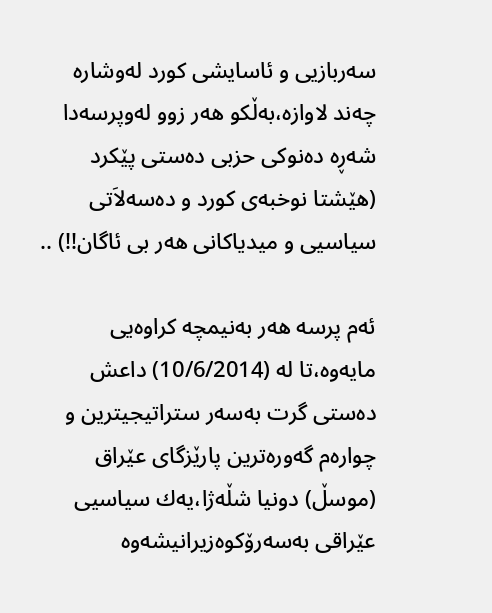سه‌ربازیی و ئاسایشی‌ كورد له‌وشاره‌ چه‌ند لاوازه‌،به‌ڵكو هه‌ر زوو له‌وپرسه‌دا شه‌ڕه‌ ده‌نوكی‌ حزبی‌ ده‌ستی‌ پێكرد (هێشتا نوخبه‌ی‌ كورد و ده‌سه‌لاَتی‌ سیاسیی و میدیاكانی‌ هه‌ر بی ئاگان!!) ..

ئه‌م پرسه‌ هه‌ر به‌نیمچه‌ كراوه‌یی مایه‌وه‌،تا له‌ (10/6/2014) داعش ده‌ستی‌ گرت به‌سه‌ر ستراتیجیترین و چواره‌م گه‌وره‌ترین پارێزگای‌ عێراق (موسڵ) دونیا شڵه‌ژا،یه‌ك سیاسیی عێراقی‌ به‌سه‌رۆكوه‌زیرانیشه‌وه‌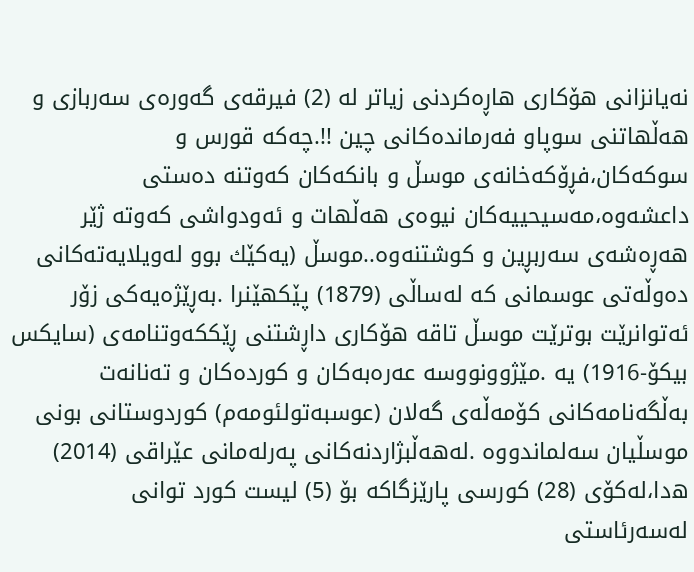نه‌یانزانی‌ هۆكاری‌ هاڕه‌كردنی‌ زیاتر له‌ (2) فیرقه‌ی‌ گه‌وره‌ی‌ سه‌ربازی‌ و هه‌ڵهاتنی‌ سوپاو فه‌رمانده‌كانی‌ چین !!.چه‌كه‌ قورس و سوكه‌كان،فڕۆكه‌خانه‌ی‌ موسڵ و بانكه‌كان كه‌وتنه‌ ده‌ستی‌ داعشه‌وه‌،مه‌سیحییه‌كان نیوه‌ی‌ هه‌ڵهات و ئه‌ودواشی‌ كه‌وته‌ ژێر هه‌ڕه‌شه‌ی‌ سه‌ربڕین و كوشتنه‌وه‌..موسڵ (یه‌كێك بوو له‌ویلایه‌ته‌كانی‌ ده‌وڵه‌تی‌ عوسمانی‌ كه‌ له‌ساڵی‌ (1879) پێكهێنرا .به‌ڕێژه‌یه‌كی‌ زۆر ئه‌توانرێت بوترێت موسڵ تاقه‌ هۆكاری‌ داڕشتنی‌ ڕێككه‌وتنامه‌ی‌ (سایكس بیكۆ-1916) یه‌ .مێژوونووسه‌ عه‌ره‌به‌كان و كورده‌كان و ته‌نانه‌ت به‌ڵگه‌نامه‌كانی‌ كۆمه‌ڵه‌ی‌ گه‌لان (عوسبه‌تولئومه‌م) كوردوستانی‌ بونی‌ موسڵیان سه‌لماندووه‌ .له‌هه‌ڵبژاردنه‌كانی‌ په‌رله‌مانی‌ عێراقی‌ (2014) ه‌دا،له‌كۆی‌ (28) كورسی‌ پارێزگاكه‌ بۆ (5) لیست كورد توانی‌ له‌سه‌رئاستی‌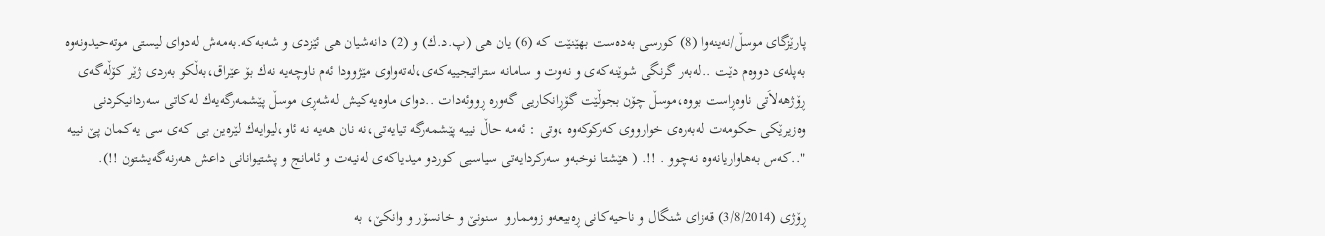پارێزگای‌ موسڵ/نه‌ینه‌وا (8) كورسی‌ به‌ده‌ست بهێنێت كه‌ (6) یان هی‌ (پ.د.ك) و (2) دانه‌شیان هی‌ ئێزدی‌ و شه‌به‌كه‌.به‌مه‌ش له‌دوای‌ لیستی‌ موته‌حیدونه‌وه‌ به‌پله‌ی‌ دووه‌م دێت ..له‌به‌ر گرنگی‌ شوێنه‌كه‌ی‌ و نه‌وت و سامانه‌ ستراتیجییه‌كه‌ی‌،له‌ته‌واوی‌ مێژوودا ئه‌م ناوچه‌یه‌ نه‌ك بۆ عێراق،به‌ڵكو به‌ردی‌ ژێر كۆڵه‌گه‌ی‌ ڕۆژهه‌لاَتی‌ ناوه‌ڕاست بووه‌،موسڵ چۆن بجوڵێت گۆڕانكاریی گه‌وره‌ ڕووئه‌دات ..دوای‌ ماوه‌یه‌كیش له‌شه‌ڕی‌ موسڵ پێشمه‌رگه‌یه‌ك له‌كاتی‌ سه‌ردانیكردنی‌ وه‌زیرێكی‌ حكومه‌ت له‌به‌ره‌ی‌ خوارووی‌ كه‌ركوكه‌وه‌ ،وتی‌ : ئه‌مه‌ حاڵ نییه‌ پێشمه‌رگه‌ تیایه‌تی‌،نه‌ نان هه‌یه‌ نه‌ ئاو،لیوایه‌ك لێره‌ین بی كه‌ی سی‌ یه‌كمان پێ نییه‌ "..كه‌س به‌هاواریانه‌وه‌ نه‌چوو . !!. ( هێشتا نوخبه‌و سه‌ركردایه‌تی‌ سیاسیی كوردو میدیاكه‌ی‌ له‌نیه‌ت و ئامانج و پشتیوانانی‌ داعش هه‌رنه‌گه‌یشتون !!).

ڕۆژی‌ (3/8/2014) قه‌زای‌ شنگال و ناحیه‌كانی‌ ڕه‌بیعه‌و زوممارو  سنونێ‌ و خانسۆر و وانكێ‌، به‌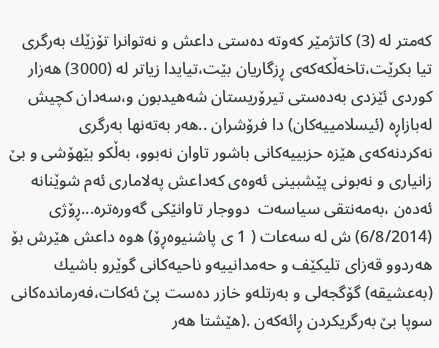كه‌متر له‌ (3) كاتژمێر كه‌وته‌ ده‌ستی‌ داعش و نه‌توانرا تۆزێك به‌رگری‌ تیا بكرێت،تاخه‌ڵكه‌كه‌ی‌ ڕزگاریان بێت،تیایدا زیاتر له‌ (3000) هه‌زار كوردی‌ ئێزدی‌ به‌ده‌ستی‌ تیرۆریستان شه‌هیدبون و،سه‌دان كچیش له‌بازاڕه‌ (ئیسلامییه‌كان) دا فرۆشران ..هه‌ر به‌ته‌نها به‌رگری‌ نه‌كردنه‌كه‌ی‌ هێزه‌ حزبییه‌كانی‌ باشور تاوان نه‌بوو، به‌ڵكو بێهۆشی‌ و بێ زانیاری‌ و نه‌بونی‌ پێشبینی‌ ئه‌وه‌ی‌ كه‌داعش په‌لاماری‌ ئه‌م شوێنانه‌ ئه‌ده‌ن ،به‌مه‌نتقی‌ سیاسه‌ت  دووجار تاوانێكی‌ گه‌وره‌تره‌...ڕۆژی‌ (6/8/2014) ش له‌ سه‌عات ( 1 ی‌ پاشنیوه‌ڕۆ) ه‌وه‌ داعش هێرش بۆ هه‌ردوو قه‌زای‌ تلیكێف و حه‌مدانییه‌و ناحیه‌كانی‌ گوێرو باشیك (به‌عشیقه‌) گۆگجه‌لی‌ و به‌رتله‌و خازر ده‌ست پێ ئه‌كات،فه‌رمانده‌كانی‌ سوپا بێ به‌رگریكردن ڕائه‌كه‌ن .(هێشتا هه‌ر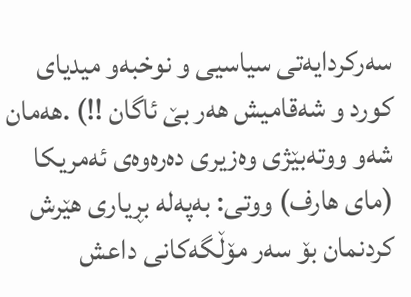سه‌ركردایه‌تی‌ سیاسیی و نوخبه‌و میدیای‌ كورد و شه‌قامیش هه‌ر بێ ئاگان !!) .هه‌مان شه‌و ووته‌بێژی‌ وه‌زیری‌ ده‌ره‌وه‌ی‌ ئه‌مریكا (مای‌ هارف) ووتی‌: به‌په‌له‌ بڕیاری‌ هێرش كردنمان بۆ سه‌ر مۆڵگه‌كانی‌ داعش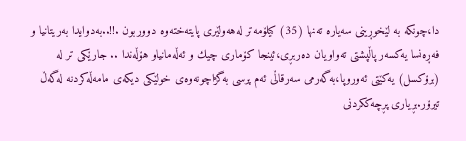دا،چونكه‌ به‌ لێخوڕینی‌ سه‌یاره‌ ته‌نها (35) كیلۆمه‌تر له‌هه‌ولێری‌ پایته‌خته‌وه‌ دووربون .!!..به‌دوایدا به‌ریتانیا و فه‌ڕه‌نسا یه‌كسه‌ر پاڵپشتی‌ ته‌واویان ده‌ربڕی،ئینجا كۆماری‌ چیك و ئه‌ڵه‌مانیاو هۆڵه‌ندا .. جارێكی‌ تر له‌ (برۆكسل) یه‌كێتی‌ ئه‌وروپا،به‌گه‌رمی‌ سه‌رقاڵی‌ ئه‌م پرسی‌ به‌گژاچونه‌وه‌ی‌ خولێكی‌ دیكه‌ی‌ مامه‌ڵه‌كردنه‌ له‌گه‌ڵ تیرۆر.بڕیاری‌ پڕچه‌ككردنی‌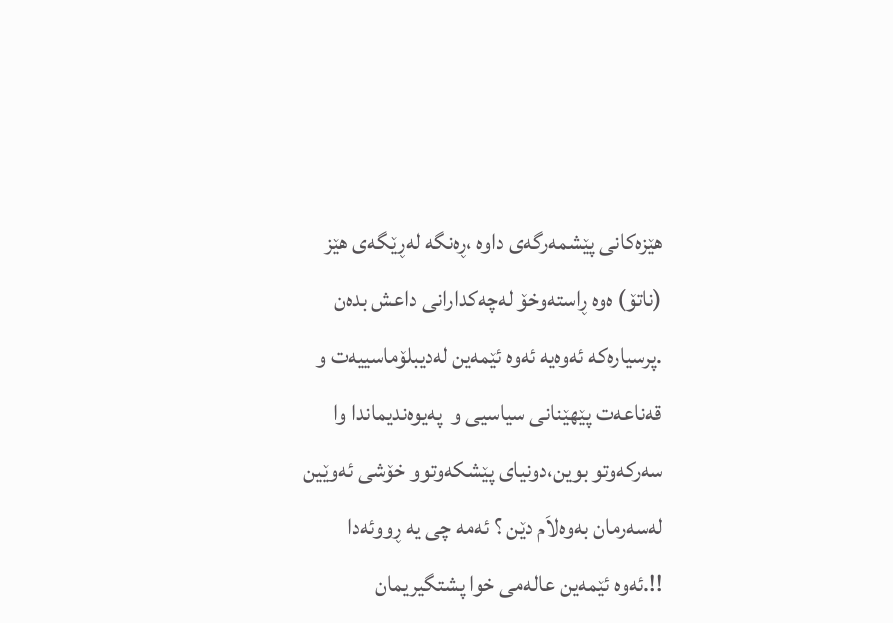هێزه‌كانی‌ پێشمه‌رگه‌ی‌ داوه‌ ،ڕه‌نگه‌ له‌ڕێگه‌ی‌ هێز (ناتۆ) ه‌وه‌ ڕاسته‌وخۆ له‌چه‌كدارانی‌ داعش بده‌ن  .پرسیاره‌كه‌ ئه‌وه‌یه‌ ئه‌وه‌ ئێمه‌ین له‌دیبلۆماسییه‌ت و قه‌ناعه‌ت پێهێنانی‌ سیاسیی و  په‌یوه‌ندیماندا وا سه‌ركه‌وتو بوین،دونیای‌ پێشكه‌وتوو خۆشی‌ ئه‌وێین له‌سه‌رمان به‌وه‌لاَم دێن ؟ ئه‌مه‌ چی‌ یه‌ ڕووئه‌دا !!.ئه‌وه‌ ئێمه‌ین عاله‌می‌ خوا پشتگیریمان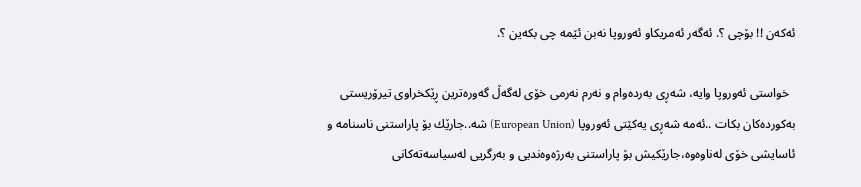ئه‌كه‌ن !! بۆچی‌ ؟. ئه‌گه‌ر ئه‌مریكاو ئه‌وروپا نه‌بن ئێمه‌ چی‌ بكه‌ین ؟.

  خواستی‌ ئه‌وروپا وایه‌، شه‌ڕی‌ به‌رده‌وام و نه‌رم نه‌رمی‌ خۆی‌ له‌گه‌ڵ گه‌وره‌ترین ڕێكخراوی‌ تیرۆریستی‌ به‌كورده‌كان بكات ..ئه‌مه‌ شه‌ڕی‌ یه‌كێتی‌ ئه‌وروپا (European Union) شه‌..جارێك بۆ پاراستنی‌ ناسنامه‌ و ئاسایشی‌ خۆی‌ له‌ناوه‌وه‌،جارێكیش بۆ پاراستنی‌ به‌رژه‌وه‌ندیی و به‌رگریی له‌سیاسه‌ته‌كانی‌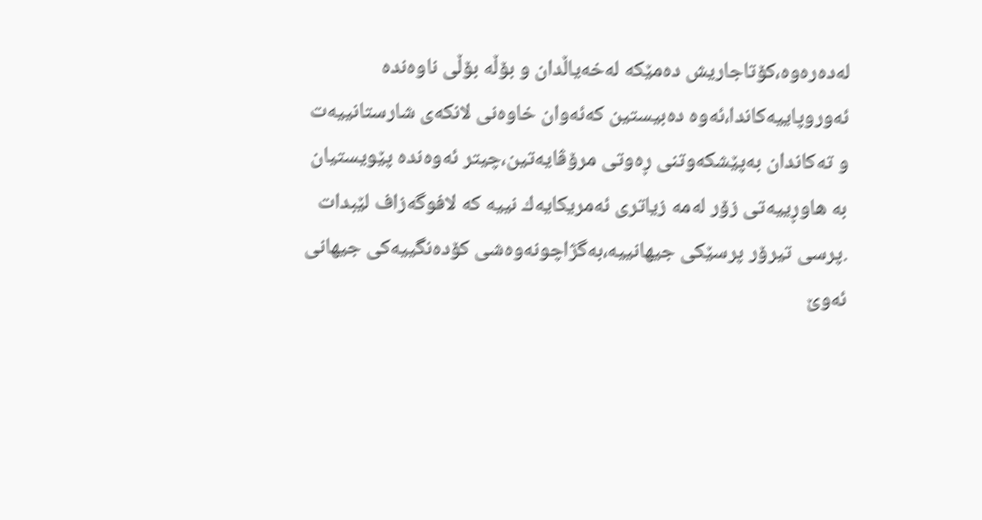له‌ده‌ره‌وه‌،كۆتاجاریش ده‌مێكه‌ له‌خه‌یاڵدان و بۆڵه‌ بۆڵی‌ ناوه‌نده‌ ئه‌وروپاییه‌كاندا،ئه‌وه‌ ده‌بیستین كه‌ئه‌وان خاوه‌نی‌ لانكه‌ی‌ شارستانییه‌ت و ته‌كاندان به‌پێشكه‌وتنی‌ ڕه‌وتی‌ مرۆڤایه‌تین،چیتر ئه‌وه‌نده‌ پێویستیان به‌ هاوڕییه‌تی‌ زۆر له‌مه‌ زیاتری‌ ئه‌مریكایه‌ك نییه‌ كه‌ لافوگه‌زاف لێبدات .پرسی‌ تیرۆر پرسێكی‌ جیهانییه‌،به‌گژاچونه‌وه‌شی‌ كۆده‌نگییه‌كی‌ جیهانی‌ ئه‌وێ‌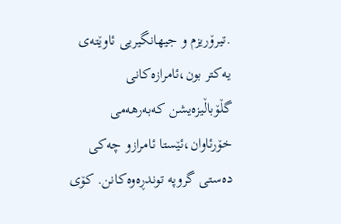.تیرۆریزم و جیهانگیریی ئاوێته‌ی‌ یه‌كتر بون،ئامرازه‌كانی‌ گڵۆباڵیزه‌یشن كه‌به‌رهه‌می‌ خۆرئاوان،ئێستا ئامرازو چه‌كی‌ ده‌ستی‌ گروپه‌ توندڕه‌وه‌كانن. كۆی‌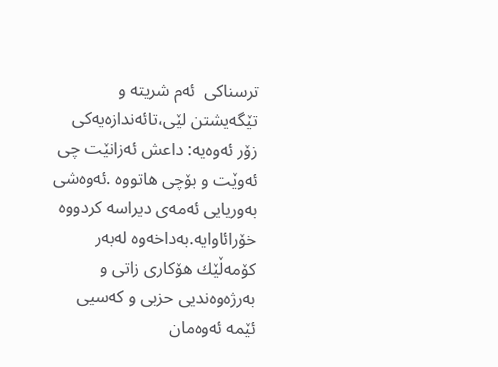ترسناكی‌  ئه‌م شریته‌ و تێگه‌یشتن لێی،تائه‌ندازه‌یه‌كی‌ زۆر ئه‌وه‌یه‌: داعش ئه‌زانێت چی‌ ئه‌وێت و بۆچی‌ هاتووه‌ .ئه‌وه‌شی‌ به‌وریایی ئه‌مه‌ی‌ دیراسه‌ كردووه‌ خۆرائاوایه‌.به‌داخه‌وه‌ له‌به‌ر كۆمه‌ڵێك هۆكاری‌ زاتی‌ و به‌رژه‌وه‌ندیی حزبی‌ و كه‌سیی ئێمه‌ ئه‌وه‌مان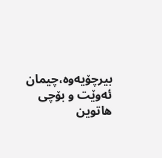بیرچۆیه‌وه‌،چیمان ئه‌وێت و بۆچی‌ هاتوین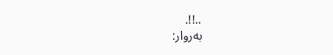..!!.
به‌روار: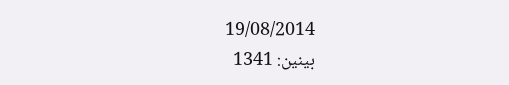19/08/2014
بینین: 1341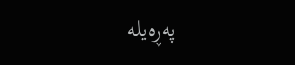په‌ڕه‌یله‌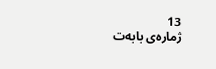13
ژماره‌ی بابه‌ت